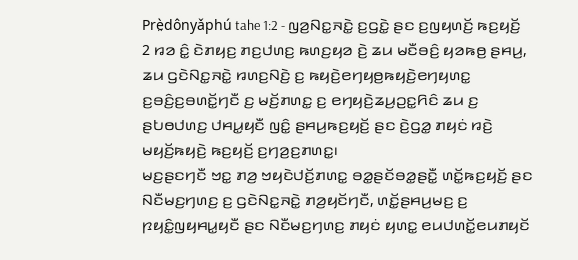Prè̤dônyǎphú tahe 1:2 - ꤜꤤ꤬ꤡꤢ꤭ꤏꤢꤧ꤭ ꤢ꤬ꤞꤢꤧ꤭ ꤔꤢ ꤢ꤬ꤜꤟꤛꤢꤩ꤬ ꤒꤢ꤬ꤟꤢꤩ꤬
2 ꤙꤤ ꤢꤨ꤭ ꤢꤧꤊꤟꤢ꤬ ꤊꤢ꤬ꤓꤛꤢ꤬ ꤒꤛꤢ꤬ꤟꤤ ꤢꤧ꤬ ꤘꤣ ꤗꤢꤪꤋꤢꤨ꤬ ꤟꤤꤒꤥ꤬ ꤔꤌꤣ꤬, ꤘꤣ ꤞꤢꤧꤡꤢ꤭ꤏꤢꤧ꤭ ꤙꤛꤢ꤬ꤡꤢꤧ꤬ ꤢ꤬ ꤒꤟꤢꤧ꤬ꤕꤚꤟꤥ꤬ꤒꤟꤢꤧ꤬ꤕꤚꤟꤛꤢ꤭ ꤢ꤬ꤋꤢꤨ꤬ꤢ꤬ꤋꤛꤢꤩ꤭ꤚꤢꤪ ꤢ꤬ ꤗꤢꤩ꤬ꤊꤛꤢ꤭ ꤢ꤬ ꤕꤚꤟꤢꤧ꤬ꤘꤣ꤬ꤑꤢ꤭ꤖꤢꤨ ꤘꤣ ꤢ꤬ ꤔꤝꤥꤓꤛꤢ꤬ ꤓꤌꤣ꤭ꤟꤢꤪ ꤜꤢꤨ꤭ ꤔꤌꤣ꤬ꤒꤢ꤬ꤟꤢꤩ꤬ ꤔꤢ ꤢꤧ꤬ꤞꤤ꤭ ꤊꤟꤢꤦ ꤙꤢꤧ꤬ ꤗꤟꤢꤩ꤬ꤒꤟꤢꤧ꤬ ꤒꤢ꤬ꤟꤢꤩ꤬ ꤢ꤬ꤚꤤ꤬ꤢ꤬ꤊꤛꤢ꤭꤯
ꤗꤢ꤬ꤔꤢꤚꤢꤪ ꤠꤢ꤭ ꤊꤤ꤬ ꤠꤟꤢꤧꤓꤢꤩ꤬ꤊꤛꤢ꤭ ꤋꤤ꤭ꤔꤢꤩꤋꤤ꤭ꤔꤢꤪ꤭ ꤛꤢꤩ꤭ꤒꤢ꤬ꤟꤢꤩ꤬ ꤔꤢ ꤡꤢꤪꤗꤢ꤬ꤚꤛꤢ꤬ ꤢ꤬ ꤞꤢꤧꤡꤢ꤭ꤏꤢꤧ꤭ ꤊꤤ꤬ꤟꤢꤩꤚꤢꤪ, ꤛꤢꤩ꤭ꤔꤌꤣ꤬ꤗꤢ꤬ ꤢ꤬ ꤐꤟꤢꤨ꤭ꤜꤟꤌꤣ꤭ꤟꤢꤪ ꤔꤢ ꤡꤢꤪꤗꤢ꤬ꤚꤛꤢ꤬ ꤊꤟꤢꤦ ꤟꤛꤢ꤭ ꤕꤣꤓꤛꤢꤩ꤭ꤕꤣꤊꤟꤢꤩ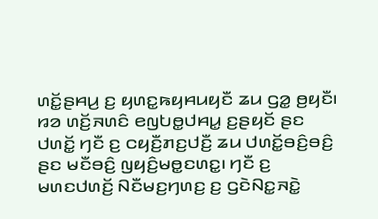ꤛꤢꤩ꤭ꤔꤌꤣ꤬ ꤢ꤬ ꤟꤛꤢ꤭ꤒꤟꤌꤣꤟꤢꤪ ꤘꤣ ꤞꤤ꤭ ꤥ꤬ꤟꤢꤪ꤯
ꤙꤤ ꤛꤢꤩ꤬ꤏꤛꤢꤨ ꤕꤜꤝꤥ꤭ꤓꤌꤣ꤭ ꤢ꤬ꤔꤟꤢꤩ ꤔꤢ ꤓꤛꤢꤩ꤭ ꤚꤢꤪ ꤢ꤬ ꤍꤟꤢꤪ꤬ꤊꤢ꤬ꤓꤢꤪ꤬ ꤘꤣ ꤓꤛꤢꤩ꤭ꤋꤢꤨ꤬ꤋꤢꤨ꤬ ꤔꤢ ꤗꤢꤪꤋꤢꤨ꤬ ꤜꤟꤢꤨ꤬ꤗꤥ꤭ꤢꤛꤢ꤭꤯ ꤚꤢꤪ ꤢ꤬ ꤗꤛꤢꤓꤛꤢꤩ꤬ ꤡꤢꤪꤗꤢ꤬ꤚꤛꤢ꤬ ꤢ꤬ ꤞꤢꤧꤡꤢ꤭ꤏꤢꤧ꤭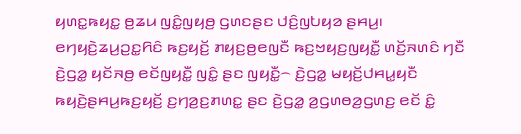ꤟꤛꤢ꤭ꤒꤟꤢ꤭ ꤥ꤬ꤘꤣ ꤜꤢꤨ꤭ꤜꤟꤥ꤬ ꤞꤛꤢꤔꤢ ꤓꤢꤨ꤬ꤜꤝꤟꤤ ꤔꤌꤣ꤬꤯
ꤕꤚꤟꤢꤧ꤬ꤘꤣ꤬ꤑꤢ꤭ꤖꤢꤨ ꤒꤢ꤬ꤟꤢꤩ꤬ ꤊꤟꤢ꤬ꤥ꤬ꤕꤜꤢꤪ ꤒꤢ꤬ꤠꤟꤢ꤬ꤜꤟꤢꤪ꤭ ꤛꤢꤩ꤬ꤏꤛꤢꤨ ꤚꤢꤪ ꤢꤧ꤬ꤞꤤ꤭ ꤟꤢꤩꤏꤥ꤬ ꤕꤢꤩꤜꤟꤢꤪ꤭ ꤜꤢꤨ꤭ ꤔꤢ ꤜꤟꤢꤪ꤭꤮ ꤢꤧ꤬ꤞꤤ꤭ ꤗꤟꤢꤩ꤬ꤓꤌꤣ꤭ꤟꤢꤪ ꤒꤟꤢꤧ꤬ꤔꤌꤣ꤬ꤒꤢ꤬ꤟꤢꤩ꤬ ꤢ꤬ꤚꤤ꤬ꤢ꤬ꤊꤛꤢ꤭ ꤔꤢ ꤢꤧ꤬ꤞꤤ꤭ ꤤ꤬ꤞꤛꤥꤤ꤬ꤞꤛꤢ꤬ ꤕꤢꤩ ꤢꤨ꤭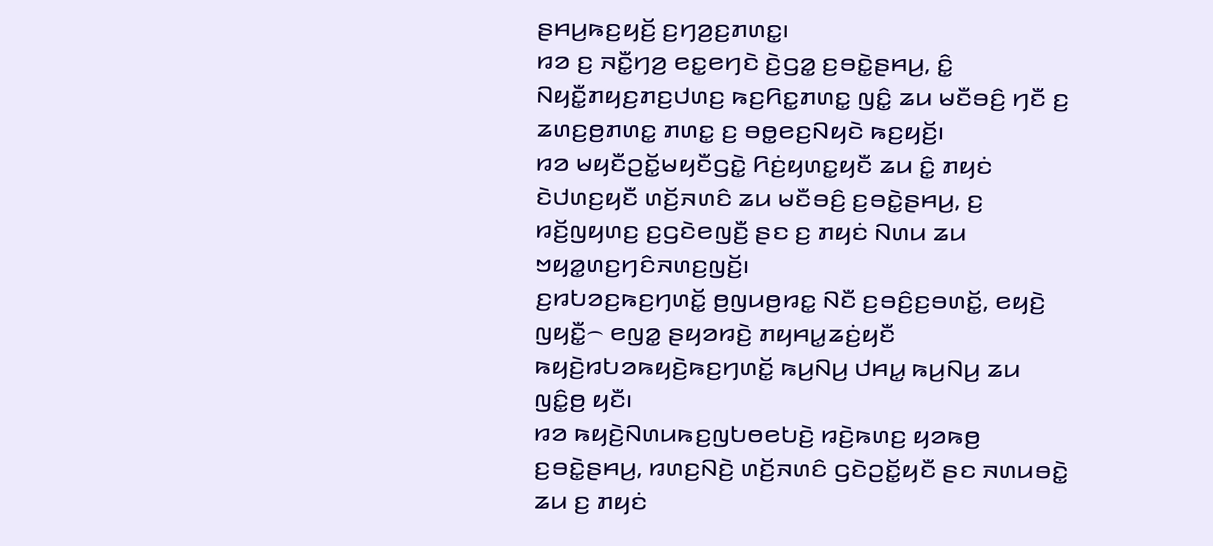ꤔꤌꤣ꤬ꤒꤢ꤬ꤟꤢꤩ꤬ ꤢ꤬ꤚꤤ꤬ꤢ꤬ꤊꤛꤢ꤭꤯
ꤙꤤ ꤢ꤬ ꤏꤢꤪ꤭ꤚꤤ꤬ ꤕꤢ꤭ꤕꤚꤢꤧ ꤢꤧ꤬ꤞꤤ꤭ ꤢ꤬ꤋꤢꤧ꤭ꤔꤌꤣ꤬, ꤢꤨ꤭ ꤡꤟꤢꤪ꤭ꤊꤟꤢ꤬ꤊꤢ꤬ꤓꤛꤢ꤬ ꤒꤢ꤬ꤖꤢ꤭ꤊꤛꤢ꤭ ꤜꤢꤨ꤭ ꤘꤣ ꤗꤢꤪꤋꤢꤨ꤬ ꤚꤢꤪ ꤢ꤬ ꤘꤛꤢ꤬ꤥ꤬ꤊꤛꤢ꤭ ꤊꤛꤢ꤭ ꤢ꤬ ꤋꤥ꤭ꤕꤢ꤬ꤡꤟꤢꤧ ꤒꤢ꤬ꤟꤢꤩ꤬꤯
ꤙꤤ ꤗꤟꤢꤪꤑꤢꤩ꤭ꤗꤟꤢꤪꤞꤢꤧ꤭ ꤖꤢꤦ꤬ꤟꤛꤢ꤭ꤟꤢꤪ ꤘꤣ ꤢꤨ꤭ ꤊꤟꤢꤦ ꤢꤧꤓꤛꤢ꤬ꤟꤢꤪ ꤛꤢꤩ꤬ꤏꤛꤢꤨ ꤘꤣ ꤗꤢꤪꤋꤢꤨ꤬ ꤢ꤬ꤋꤢꤧ꤭ꤔꤌꤣ꤬, ꤢ꤬ ꤙꤢꤩ꤬ꤜꤟꤛꤢ꤬ ꤢ꤬ꤞꤢꤧꤕꤜꤢꤪ꤬ ꤔꤢ ꤢ꤬ ꤊꤟꤢꤦ ꤡꤛꤣ ꤘꤣ ꤠꤟꤤ꤭ꤛꤢ꤬ꤚꤢꤨꤏꤛꤢ꤬ꤜꤢꤩ꤬꤯
ꤢ꤬ꤙꤝꤤꤢ꤬ꤒꤢ꤬ꤚꤛꤢꤩ꤭ ꤥ꤬ꤜꤣꤥ꤬ꤙꤢ꤭ ꤡꤢꤪ ꤢ꤬ꤋꤢꤨ꤬ꤢ꤬ꤋꤛꤢꤩ꤭, ꤕꤟꤢꤧ꤬ ꤜꤟꤢꤪ꤭꤮ ꤕꤜꤤ꤭ ꤔꤟꤤꤙꤢꤧ꤬ ꤊꤟꤌꤣ꤭ꤘꤢꤦ꤬ꤟꤢꤪ ꤒꤟꤢꤧ꤬ꤙꤝꤤꤒꤟꤢꤧ꤬ꤒꤢ꤬ꤚꤛꤢꤩ꤭ ꤒꤣ꤬ꤡꤣ꤬ ꤓꤌꤣ꤭ ꤒꤣ꤬ꤡꤣ꤬ ꤘꤣ ꤜꤢꤨ꤭ꤥ꤬ ꤟꤢꤪ꤯
ꤙꤤ ꤒꤟꤢꤧ꤬ꤡꤛꤣꤒꤢ꤬ꤜꤝꤥꤕꤝꤢꤧ꤬ ꤙꤢꤧ꤬ꤒꤛꤢ꤬ ꤟꤤꤒꤥ꤬ ꤢ꤬ꤋꤢꤧ꤭ꤔꤌꤣ꤬, ꤙꤛꤢ꤬ꤡꤢꤧ꤬ ꤛꤢꤩ꤬ꤏꤛꤢꤨ ꤞꤢꤧꤑꤢꤩ꤭ꤟꤢꤪ ꤔꤢ ꤏꤛꤣꤋꤢꤧ꤭ ꤘꤣ ꤢ꤬ ꤊꤟꤢꤦ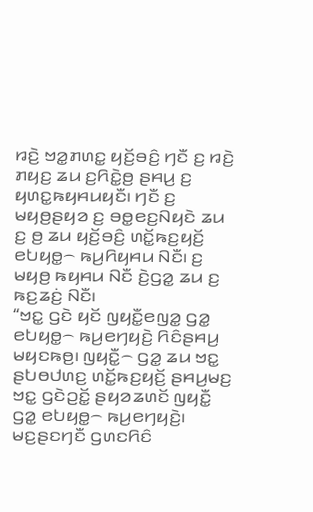ꤙꤢꤧ꤬ ꤠꤤ꤭ꤊꤛꤢ꤭ ꤟꤢꤩ꤬ꤋꤢꤨ꤬ ꤚꤢꤪ ꤢ꤬ ꤙꤢꤧ꤬ ꤊꤟꤢ꤬ ꤘꤣ ꤢ꤬ꤖꤢꤧ꤭ꤥ꤬ ꤔꤌꤣ꤬ ꤢ꤬ ꤟꤛꤢ꤭ꤒꤟꤌꤣꤟꤢꤪ꤯ ꤚꤢꤪ ꤢ꤬ ꤗꤟꤥ꤬ꤔꤟꤤ ꤢ꤬ ꤋꤥ꤭ꤕꤢ꤬ꤡꤟꤢꤧ ꤘꤣ ꤢ꤬ ꤥ꤬ ꤘꤣ ꤟꤢꤩ꤬ꤋꤢꤨ꤬ ꤛꤢꤩ꤭ꤒꤢ꤬ꤟꤢꤩ꤬ ꤕꤝꤟꤥ꤭꤮ ꤒꤣ꤬ꤖꤟꤌꤣ ꤡꤢꤪ꤯ ꤢ꤬ ꤗꤟꤥ꤬ ꤒꤟꤌꤣ ꤡꤢꤪ ꤢꤧ꤬ꤞꤤ꤭ ꤘꤣ ꤢ꤬ ꤒꤢ꤬ꤘꤢꤦ꤬ ꤡꤢꤪ꤯
“ꤠꤢ꤭ ꤞꤢꤧ ꤟꤢꤩ ꤜꤟꤢꤪ꤭ꤕꤜꤤ꤭ ꤞꤤ꤭ ꤕꤝꤟꤥ꤭꤮ ꤒꤣ꤬ꤕꤚꤟꤢꤧ꤬ ꤖꤢꤨꤔꤌꤣ꤬ ꤗꤟꤢꤒꤥ꤬꤯ ꤜꤟꤢꤪ꤭꤮ ꤞꤤ꤭ ꤘꤣ ꤠꤢ꤭ ꤔꤝꤥꤓꤛꤢ꤬ ꤛꤢꤩ꤭ꤒꤢ꤬ꤟꤢꤩ꤬ ꤔꤌꤣ꤬ꤗꤢ꤬ ꤠꤢ꤭ ꤞꤢꤧꤑꤢꤩ꤭ ꤔꤟꤤꤘꤛꤢꤩ ꤜꤟꤢꤪ꤭ ꤞꤤ꤭ ꤕꤝꤟꤥ꤭꤮ ꤒꤣ꤬ꤕꤚꤟꤢꤧ꤬꤯ ꤗꤢ꤬ꤔꤢꤚꤢꤪ ꤞꤛꤢꤖꤢꤨ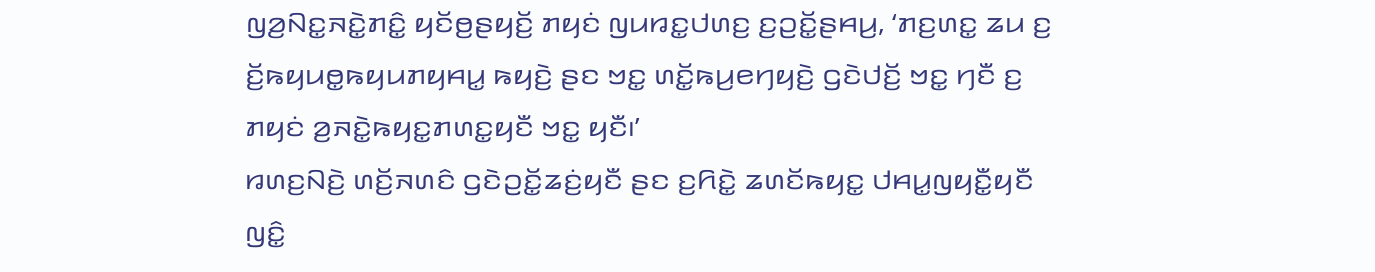ꤜꤤ꤬ꤡꤢ꤭ꤏꤢꤧ꤭ꤊꤢꤨ꤭ ꤟꤢꤩꤥ꤬ꤔꤟꤢꤩ꤬ ꤊꤟꤢꤦ ꤜꤣꤙꤢ꤭ꤓꤛꤢ꤬ ꤢ꤬ꤑꤢꤩ꤭ꤔꤌꤣ꤬, ‘ꤊꤢ꤬ꤛꤢ꤭ ꤘꤣ ꤢ꤬ ꤢꤩ꤬ꤒꤟꤣꤥ꤭ꤒꤟꤣꤊꤟꤌꤣ꤭ ꤒꤟꤢꤧ꤬ ꤔꤢ ꤠꤢ꤭ ꤛꤢꤩ꤭ꤒꤣ꤬ꤕꤚꤟꤢꤧ꤬ ꤞꤢꤧꤓꤢꤩ꤬ ꤠꤢ꤭ ꤚꤢꤪ ꤢ꤬ ꤊꤟꤢꤦ ꤤ꤬ꤏꤢꤧ꤭ꤒꤟꤢ꤭ꤊꤛꤢ꤭ꤟꤢꤪ ꤠꤢ꤭ ꤟꤢꤪ꤯’
ꤙꤛꤢ꤬ꤡꤢꤧ꤬ ꤛꤢꤩ꤬ꤏꤛꤢꤨ ꤞꤢꤧꤑꤢꤩ꤭ꤘꤢꤦ꤬ꤟꤢꤪ ꤔꤢ ꤢ꤬ꤖꤢꤧ꤭ ꤘꤛꤢꤩꤒꤟꤢ꤭ ꤓꤌꤣ꤭ꤜꤟꤢꤪ꤭ꤟꤢꤪ ꤜꤢꤨ꤭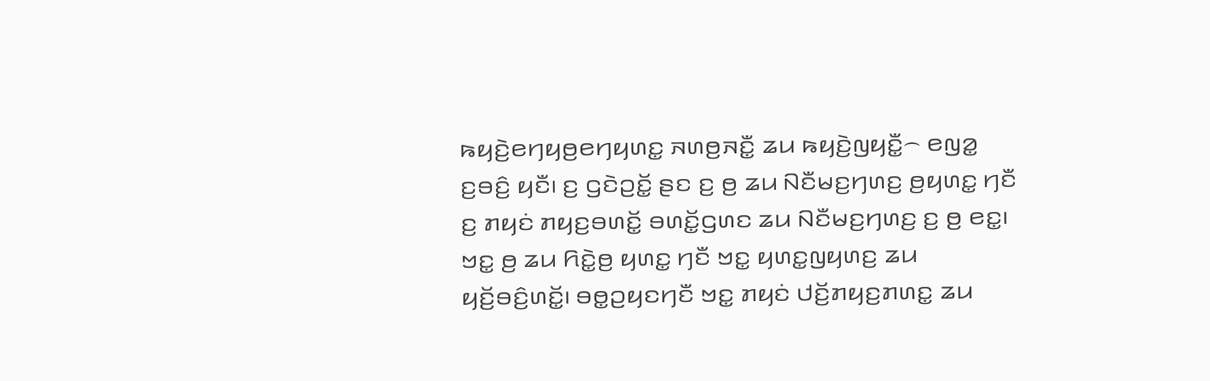ꤒꤟꤢꤧ꤬ꤕꤚꤟꤥ꤬ꤕꤚꤟꤛꤢ꤭ ꤏꤛꤥ꤬ꤏꤢꤪ꤭ ꤘꤣ ꤒꤟꤢꤧ꤬ꤜꤟꤢꤪ꤭꤮ ꤕꤜꤤ꤭ ꤢ꤬ꤋꤢꤨ꤬ ꤟꤢꤪ꤯ ꤢ꤬ ꤞꤢꤧꤑꤢꤩ꤭ ꤔꤢ ꤢ꤬ ꤥ꤬ ꤘꤣ ꤡꤢꤪꤗꤢ꤬ꤚꤛꤢ꤬ ꤥ꤬ꤟꤛꤢ꤭ ꤚꤢꤪ ꤢ꤬ ꤊꤟꤢꤦ ꤊꤟꤢ꤬ꤋꤛꤢꤩ꤭ ꤋꤛꤢꤩ꤭ꤞꤛꤢ ꤘꤣ ꤡꤢꤪꤗꤢ꤬ꤚꤛꤢ꤬ ꤢ꤬ ꤥ꤬ ꤕꤢ꤭꤯
ꤠꤢ꤭ ꤥ꤬ ꤘꤣ ꤖꤢꤧ꤭ꤥ꤬ ꤟꤛꤢ꤭ ꤚꤢꤪ ꤠꤢ꤭ ꤟꤛꤢ꤭ꤜꤟꤛꤢ꤬ ꤘꤣ ꤟꤢꤩ꤬ꤋꤢꤨ꤬ꤛꤢꤩ꤭꤯ ꤋꤥ꤭ꤑꤟꤢꤚꤢꤪ ꤠꤢ꤭ ꤊꤟꤢꤦ ꤓꤢꤩ꤬ꤊꤟꤢ꤬ꤊꤛꤢ꤭ ꤘꤣ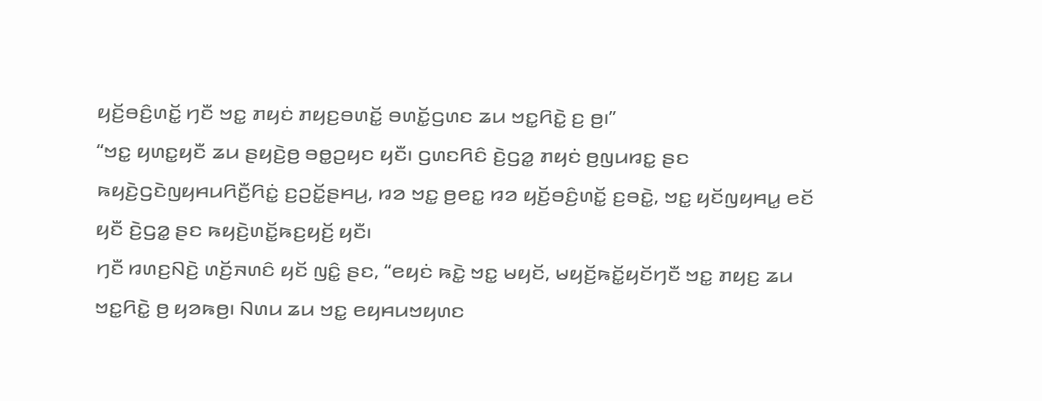ꤟꤢꤩ꤬ꤋꤢꤨ꤬ꤛꤢꤩ꤭ ꤚꤢꤪ ꤠꤢ꤭ ꤊꤟꤢꤦ ꤊꤟꤢ꤬ꤋꤛꤢꤩ꤭ ꤋꤛꤢꤩ꤭ꤞꤛꤢ ꤘꤣ ꤠꤢ꤭ꤖꤢꤧ꤭ ꤢ꤬ ꤥ꤬꤯”
“ꤠꤢ꤭ ꤟꤛꤢ꤭ꤟꤢꤪ ꤘꤣ ꤔꤟꤢꤧ꤬ꤥ꤬ ꤋꤥ꤭ꤑꤟꤢ ꤟꤢꤪ꤯ ꤞꤛꤢꤖꤢꤨ ꤢꤧ꤬ꤞꤤ꤭ ꤊꤟꤢꤦ ꤥ꤬ꤜꤣꤙꤢ꤭ ꤔꤢ ꤒꤟꤢꤧ꤬ꤞꤢꤧꤜꤟꤌꤣꤖꤢꤪ꤬ꤖꤢꤦ꤭ ꤢ꤬ꤑꤢꤩ꤭ꤔꤌꤣ꤬, ꤙꤤ ꤠꤢ꤭ ꤥ꤬ꤕꤢ꤭ ꤙꤤ ꤟꤢꤩ꤬ꤋꤢꤨ꤬ꤛꤢꤩ꤭ ꤢ꤬ꤋꤢꤧ꤭, ꤠꤢ꤭ ꤟꤢꤩꤜꤟꤌꤣ꤭ ꤕꤢꤩ ꤟꤢꤪ ꤢꤧ꤬ꤞꤤ꤭ ꤔꤢ ꤒꤟꤢꤧ꤬ꤛꤢꤩ꤭ꤒꤢ꤬ꤟꤢꤩ꤬ ꤟꤢꤪ꤯
ꤚꤢꤪ ꤙꤛꤢ꤬ꤡꤢꤧ꤬ ꤛꤢꤩ꤬ꤏꤛꤢꤨ ꤟꤢꤩ ꤜꤢꤨ꤭ ꤔꤢ, “ꤕꤟꤢꤦ ꤒꤢꤧ꤭ ꤠꤢ꤭ ꤗꤟꤢꤩ, ꤗꤟꤢꤩ꤬ꤒꤢꤩ꤭ꤟꤢꤩꤚꤢꤪ ꤠꤢ꤭ ꤊꤟꤢ꤬ ꤘꤣ ꤠꤢ꤭ꤖꤢꤧ꤭ ꤥ꤬ ꤟꤤꤒꤥ꤬꤯ ꤡꤛꤣ ꤘꤣ ꤠꤢ꤭ ꤕꤟꤌꤣꤠꤟꤛꤢ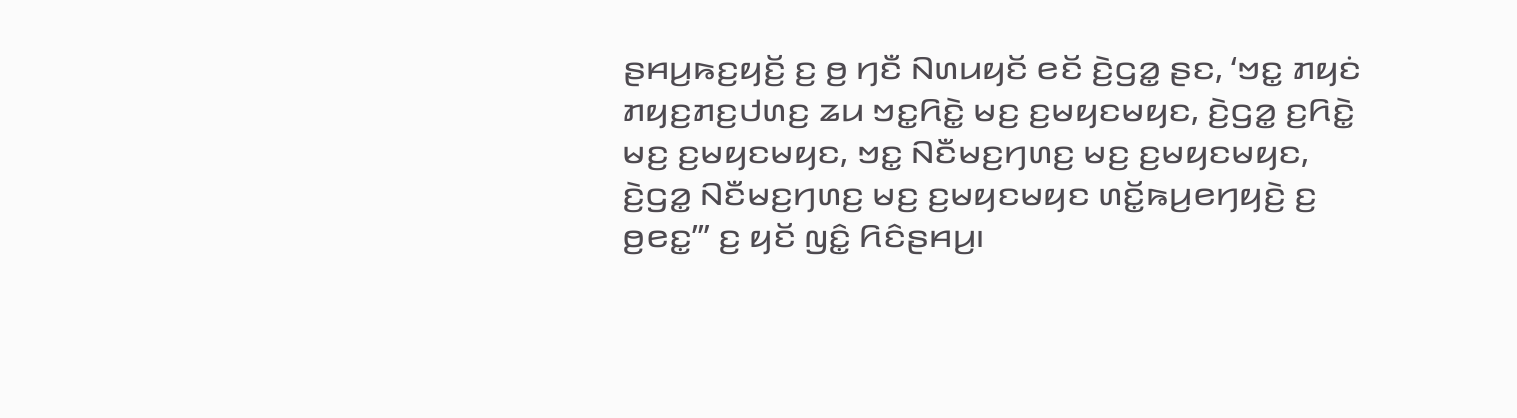ꤔꤌꤣ꤬ꤒꤢ꤬ꤟꤢꤩ꤬ ꤢ꤬ ꤥ꤬ ꤚꤢꤪ ꤡꤛꤣꤟꤢꤩ ꤕꤢꤩ ꤢꤧ꤬ꤞꤤ꤭ ꤔꤢ, ‘ꤠꤢ꤭ ꤊꤟꤢꤦ ꤊꤟꤢ꤬ꤊꤢ꤬ꤓꤛꤢ꤬ ꤘꤣ ꤠꤢ꤭ꤖꤢꤧ꤭ ꤗꤢ꤬ ꤢ꤬ꤗꤟꤢꤗꤟꤢ, ꤢꤧ꤬ꤞꤤ꤭ ꤢ꤬ꤖꤢꤧ꤭ ꤗꤢ꤬ ꤢ꤬ꤗꤟꤢꤗꤟꤢ, ꤠꤢ꤭ ꤡꤢꤪꤗꤢ꤬ꤚꤛꤢ꤬ ꤗꤢ꤬ ꤢ꤬ꤗꤟꤢꤗꤟꤢ, ꤢꤧ꤬ꤞꤤ꤭ ꤡꤢꤪꤗꤢ꤬ꤚꤛꤢ꤬ ꤗꤢ꤬ ꤢ꤬ꤗꤟꤢꤗꤟꤢ ꤛꤢꤩ꤭ꤒꤣ꤬ꤕꤚꤟꤢꤧ꤬ ꤢ꤬ ꤥ꤬ꤕꤢ꤭’” ꤢ꤬ ꤟꤢꤩ ꤜꤢꤨ꤭ ꤖꤢꤨꤔꤌꤣ꤬꤯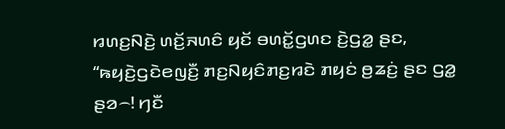ꤙꤛꤢ꤬ꤡꤢꤧ꤬ ꤛꤢꤩ꤬ꤏꤛꤢꤨ ꤟꤢꤩ ꤋꤛꤢꤩ꤭ꤞꤛꤢ ꤢꤧ꤬ꤞꤤ꤭ ꤔꤢ, “ꤒꤟꤢꤧ꤬ꤞꤢꤧꤕꤜꤢꤪ꤬ ꤊꤢ꤬ꤡꤟꤢꤨꤊꤢ꤬ꤙꤢꤧ ꤊꤟꤢꤦ ꤥ꤬ꤘꤢꤦ꤬ ꤔꤢ ꤞꤤ꤭ ꤔꤤ꤮! ꤚꤢꤪ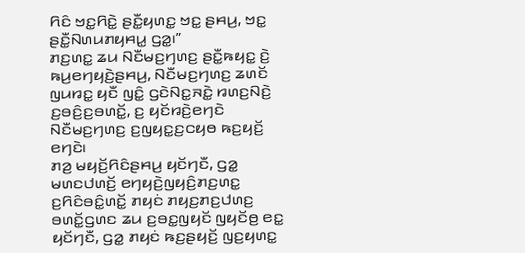ꤖꤢꤨ ꤠꤢ꤭ꤖꤢꤧ꤭ ꤔꤢꤪ꤭ꤟꤛꤢ꤭ ꤠꤢ꤭ ꤔꤌꤣ꤬, ꤠꤢ꤭ ꤔꤢꤪ꤭ꤡꤛꤣꤊꤟꤌꤣ꤭ ꤞꤤ꤭꤯”
ꤊꤢ꤬ꤛꤢ꤭ ꤘꤣ ꤡꤢꤪꤗꤢ꤬ꤚꤛꤢ꤬ ꤔꤢꤪ꤭ꤒꤟꤢ꤭ ꤢꤧ꤬ ꤒꤣ꤬ꤕꤚꤟꤢꤧ꤬ꤔꤌꤣ꤬, ꤡꤢꤪꤗꤢ꤬ꤚꤛꤢ꤬ ꤘꤛꤢꤩ ꤜꤣꤙꤢ꤭ ꤟꤢꤪ ꤜꤢꤨ꤭ ꤞꤢꤧꤡꤢ꤭ꤏꤢꤧ꤭ ꤙꤛꤢ꤬ꤡꤢꤧ꤬ ꤢ꤬ꤋꤢꤨ꤬ꤢ꤬ꤋꤛꤢꤩ꤭, ꤢ꤬ ꤟꤢꤩꤙꤢꤧ꤬ꤕꤚꤢꤧ ꤡꤢꤪꤗꤢ꤬ꤚꤛꤢ꤬ ꤢ꤬ꤜꤟꤢ꤭ꤢ꤬ꤍꤟꤥ ꤒꤢ꤬ꤟꤢꤩ꤬ ꤕꤚꤢꤧ꤯
ꤊꤤ꤬ ꤗꤟꤢꤩ꤬ꤖꤢꤨꤔꤌꤣ꤬ ꤟꤢꤩꤚꤢꤪ, ꤞꤤ꤭ ꤗꤛꤢꤓꤛꤢꤩ꤬ ꤕꤚꤟꤢꤧ꤬ꤜꤟꤢꤨ꤬ꤊꤢ꤬ꤛꤢ꤭ ꤢ꤬ꤖꤢꤨꤋꤢꤨ꤭ꤛꤢꤩ꤭ ꤊꤟꤢꤦ ꤊꤟꤢ꤬ꤊꤢ꤬ꤓꤛꤢ꤬ ꤋꤛꤢꤩ꤭ꤞꤛꤢ ꤘꤣ ꤢ꤬ꤋꤢ꤭ꤜꤟꤢꤩ ꤜꤟꤢꤩꤥ꤬ ꤕꤢ꤭ ꤟꤢꤩꤚꤢꤪ, ꤞꤤ꤭ ꤊꤟꤢꤦ ꤒꤢ꤬ꤔꤟꤢꤩ꤬ ꤜꤢ꤬ꤟꤛꤢ꤭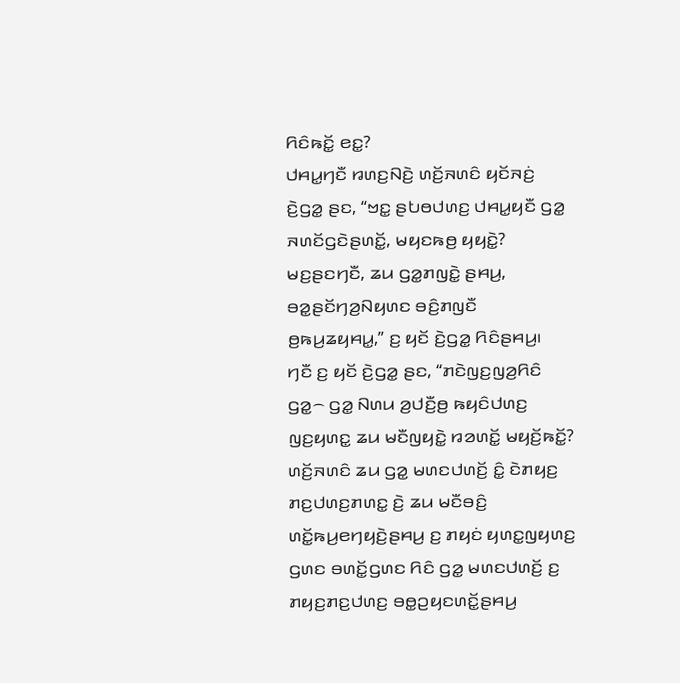ꤖꤢꤨꤒꤢꤩ꤭ ꤕꤢ꤭?
ꤓꤌꤣ꤭ꤚꤢꤪ ꤙꤛꤢ꤬ꤡꤢꤧ꤬ ꤛꤢꤩ꤬ꤏꤛꤢꤨ ꤟꤢꤩꤏꤢꤦ꤬ ꤢꤧ꤬ꤞꤤ꤭ ꤔꤢ, “ꤠꤢ꤭ ꤔꤝꤥꤓꤛꤢ꤬ ꤓꤌꤣ꤭ꤟꤢꤪ ꤞꤤ꤭ ꤏꤛꤢꤩꤞꤢꤧꤔꤛꤢꤩ꤭, ꤗꤟꤢꤒꤥ꤬ ꤟꤟꤢꤧ꤭? ꤗꤢ꤬ꤔꤢꤚꤢꤪ, ꤘꤣ ꤞꤤ꤭ꤊꤜꤢꤧ꤭ ꤔꤌꤣ꤬, ꤋꤤ꤭ꤔꤢꤩꤚꤤ꤬ꤡꤟꤛꤢ ꤋꤢꤨ꤬ꤊꤜꤢꤪ ꤥ꤬ꤒꤣ꤬ꤘꤟꤌꤣ꤭,” ꤢ꤬ ꤟꤢꤩ ꤢꤧ꤬ꤞꤤ꤭ ꤖꤢꤨꤔꤌꤣ꤬꤯
ꤚꤢꤪ ꤢ꤬ ꤟꤢꤩ ꤢꤧ꤬ꤞꤤ꤭ ꤔꤢ, “ꤊꤢꤧꤜꤢ꤬ꤜꤤ꤬ꤖꤢꤨ ꤞꤤ꤭꤮ ꤞꤤ꤭ ꤡꤛꤣ ꤤ꤬ꤓꤢꤪ꤬ꤥ꤬ ꤒꤟꤢꤨꤓꤛꤢ꤬ ꤜꤢ꤬ꤟꤛꤢ꤭ ꤘꤣ ꤗꤢꤪꤜꤟꤢꤧ꤭ ꤙꤤꤛꤢꤩ꤭ ꤗꤟꤢꤩ꤬ꤒꤢꤩ꤭? ꤛꤢꤩ꤬ꤏꤛꤢꤨ ꤘꤣ ꤞꤤ꤭ ꤗꤛꤢꤓꤛꤢꤩ꤬ ꤢꤨ꤭ ꤢꤧꤊꤟꤢ꤬ ꤊꤢ꤬ꤓꤛꤢ꤬ꤊꤛꤢ꤭ ꤢꤧ꤬ ꤘꤣ ꤗꤢꤪꤋꤢꤨ꤬ ꤛꤢꤩ꤭ꤒꤣ꤬ꤕꤚꤟꤢꤧ꤬ꤔꤌꤣ꤬ ꤢ꤬ ꤊꤟꤢꤦ ꤟꤛꤢ꤭ꤜꤟꤛꤢ꤬ ꤞꤛꤢ ꤋꤛꤢꤩ꤭ꤞꤛꤢ ꤖꤢꤨ ꤞꤤ꤭ ꤗꤛꤢꤓꤛꤢꤩ꤬ ꤢ꤬ ꤊꤟꤢ꤬ꤊꤢ꤬ꤓꤛꤢ꤬ ꤋꤥ꤭ꤑꤟꤢꤛꤢꤩ꤭ꤔꤌꤣ꤬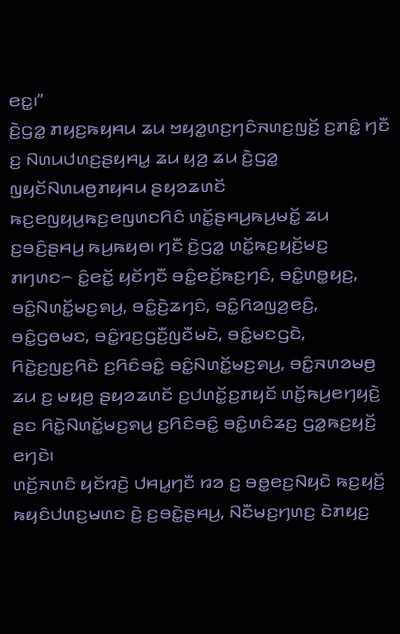ꤕꤢ꤭꤯”
ꤢꤧ꤬ꤞꤤ꤭ ꤊꤟꤢ꤬ꤒꤟꤌꤣ ꤘꤣ ꤠꤟꤤ꤭ꤛꤢ꤬ꤚꤢꤨꤏꤛꤢ꤬ꤜꤢꤩ꤬ ꤢ꤬ꤊꤢꤨ꤭ ꤚꤢꤪ ꤢ꤬ ꤡꤛꤣꤓꤛꤢ꤬ꤔꤟꤌꤣ꤭ ꤘꤣ ꤟꤤ꤬ ꤘꤣ ꤢꤧ꤬ꤞꤤ꤭ ꤜꤟꤢꤩꤡꤛꤣꤥ꤬ꤊꤟꤌꤣ ꤔꤟꤤꤘꤛꤢꤩ ꤒꤢ꤬ꤕꤜꤟꤣ꤬ꤒꤢ꤬ꤕꤜꤛꤢꤖꤢꤨ ꤛꤢꤩ꤭ꤔꤌꤣ꤬ꤒꤣ꤬ꤗꤢꤩ꤭ ꤘꤣ ꤢ꤬ꤋꤢꤨ꤬ꤔꤌꤣ꤬ ꤒꤣ꤬ꤒꤟꤥ꤯ ꤚꤢꤪ ꤢꤧ꤬ꤞꤤ꤭ ꤛꤢꤩ꤭ꤒꤢ꤬ꤟꤢꤩ꤬ꤗꤢ꤬ ꤊꤚꤛꤢ꤮ ꤢꤨ꤭ꤕꤢꤩ꤭ ꤟꤢꤩꤚꤢꤪ ꤋꤢꤨ꤭ꤕꤢꤩ꤬ꤒꤢ꤬ꤚꤢꤨ, ꤋꤢꤨ꤭ꤛꤥ꤭ꤟꤢ꤬, ꤋꤢꤨ꤭ꤡꤛꤢꤩ꤭ꤗꤢ꤬ꤎꤣ꤬, ꤋꤢꤨ꤭ꤢꤧ꤬ꤘꤚꤢꤨ, ꤋꤢꤨ꤭ꤖꤤꤜꤤ꤬ꤕꤢꤨ꤬, ꤋꤢꤨ꤭ꤞꤥꤗꤢ, ꤋꤢꤨ꤭ꤙꤢ꤬ꤞꤢꤪ꤬ꤜꤢꤪꤗꤢꤧ, ꤋꤢꤨ꤭ꤗꤢꤞꤢꤧ, ꤖꤢꤧ꤭ꤢ꤬ꤜꤢ꤬ꤖꤢꤧ ꤢ꤬ꤖꤢꤨꤋꤢꤨ꤭ ꤋꤢꤨ꤭ꤡꤛꤢꤩ꤭ꤗꤢ꤬ꤎꤣ꤬, ꤋꤢꤨ꤭ꤏꤛꤤꤗꤥ꤬ ꤘꤣ ꤢ꤬ ꤗꤟꤥ꤬ ꤔꤟꤤꤘꤛꤢꤩ ꤢ꤬ꤓꤛꤢꤩ꤭ꤢ꤬ꤊꤟꤢꤩ ꤛꤢꤩ꤭ꤒꤣ꤬ꤕꤚꤟꤢꤧ꤬ ꤔꤢ ꤖꤢꤧ꤭ꤡꤛꤢꤩ꤭ꤗꤢ꤬ꤎꤣ꤬ ꤢ꤬ꤖꤢꤨꤋꤢꤨ꤭ ꤋꤢꤨ꤭ꤛꤢꤨꤘꤢ꤬ ꤞꤤ꤭ꤒꤢ꤬ꤟꤢꤩ꤬ ꤕꤚꤢꤧ꤯
ꤛꤢꤩ꤬ꤏꤛꤢꤨ ꤟꤢꤩꤙꤢꤧ꤬ ꤓꤌꤣ꤭ꤚꤢꤪ ꤙꤤ ꤢ꤬ ꤋꤥ꤭ꤕꤢ꤬ꤡꤟꤢꤧ ꤒꤢ꤬ꤟꤢꤩ꤬ ꤒꤟꤢꤨꤓꤛꤢ꤬ꤗꤛꤢ ꤢꤧ꤬ ꤢ꤬ꤋꤢꤧ꤭ꤔꤌꤣ꤬, ꤡꤢꤪꤗꤢ꤬ꤚꤛꤢ꤬ ꤢꤧꤊꤟꤢ꤬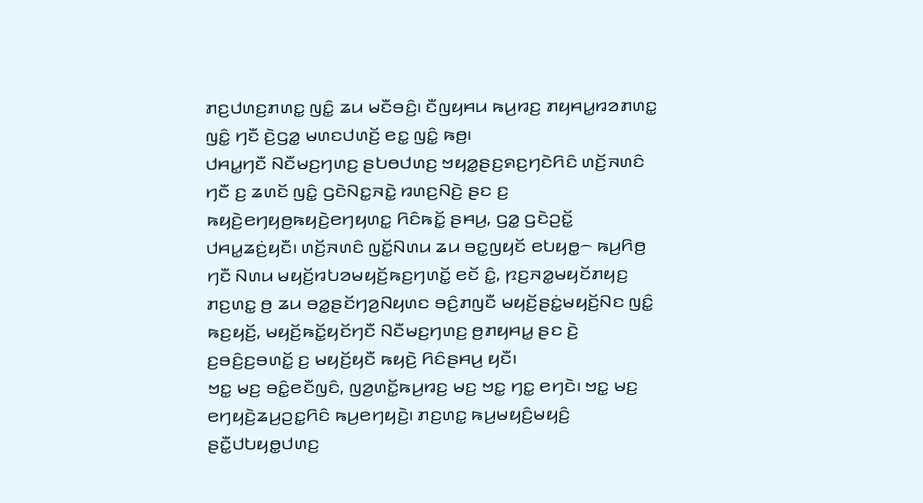ꤊꤢ꤬ꤓꤛꤢ꤬ꤊꤛꤢ꤭ ꤜꤢꤨ꤭ ꤘꤣ ꤗꤢꤪꤋꤢꤨ꤬꤯ ꤢꤪꤜꤟꤌꤣ ꤒꤣ꤬ꤙꤢ꤬ ꤊꤟꤌꤣ꤭ꤙꤤꤊꤛꤢ꤭ ꤜꤢꤨ꤭ ꤚꤢꤪ ꤢꤧ꤬ꤞꤤ꤭ ꤗꤛꤢꤓꤛꤢꤩ꤬ ꤕꤢ꤭ ꤜꤢꤨ꤭ ꤒꤥ꤬꤯
ꤓꤌꤣ꤭ꤚꤢꤪ ꤡꤢꤪꤗꤢ꤬ꤚꤛꤢ꤬ ꤔꤝꤥꤓꤛꤢ꤬ ꤠꤟꤤ꤭ꤔꤢ꤬ꤎꤢ꤬ꤚꤢꤧꤖꤢꤨ ꤛꤢꤩ꤬ꤏꤛꤢꤨ ꤚꤢꤪ ꤢ꤬ ꤘꤛꤢꤩ ꤜꤢꤨ꤭ ꤞꤢꤧꤡꤢ꤭ꤏꤢꤧ꤭ ꤙꤛꤢ꤬ꤡꤢꤧ꤬ ꤔꤢ ꤢ꤬ ꤒꤟꤢꤧ꤬ꤕꤚꤟꤥ꤬ꤒꤟꤢꤧ꤬ꤕꤚꤟꤛꤢ꤭ ꤖꤢꤨꤒꤢꤩ꤭ ꤔꤌꤣ꤬, ꤞꤤ꤭ ꤞꤢꤧꤑꤢꤩ꤭ ꤓꤌꤣ꤭ꤘꤢꤦ꤬ꤟꤢꤪ꤯ ꤛꤢꤩ꤬ꤏꤛꤢꤨ ꤜꤢꤩ꤭ꤡꤛꤣ ꤘꤣ ꤋꤢ꤭ꤜꤟꤢꤩ ꤕꤝꤟꤥ꤭꤮ ꤒꤣ꤬ꤖꤥ꤬ ꤚꤢꤪ ꤡꤛꤣ ꤗꤟꤢꤩ꤬ꤙꤝꤤꤗꤟꤢꤩ꤬ꤒꤢ꤬ꤚꤛꤢꤩ꤭ ꤕꤢꤩ ꤢꤨ꤭, ꤐꤢ꤬ꤏꤤ꤭ꤗꤟꤢꤩꤊꤟꤢ꤬ ꤊꤢ꤬ꤛꤢ꤭ ꤥ꤬ ꤘꤣ ꤋꤤ꤭ꤔꤢꤩꤚꤤ꤬ꤡꤟꤛꤢ ꤋꤢꤨ꤬ꤊꤜꤢꤪ ꤗꤟꤢꤩ꤬ꤔꤢꤦ꤭ꤗꤟꤢꤩ꤬ꤡꤢ ꤜꤢꤨ꤭ ꤒꤢ꤬ꤟꤢꤩ꤬, ꤗꤟꤢꤩ꤬ꤒꤢꤩ꤭ꤟꤢꤩꤚꤢꤪ ꤡꤢꤪꤗꤢ꤬ꤚꤛꤢ꤬ ꤥ꤬ꤊꤟꤌꤣ꤭ ꤔꤢ ꤢꤧ꤬ ꤢ꤬ꤋꤢꤨ꤬ꤢ꤬ꤋꤛꤢꤩ꤭ ꤢ꤬ ꤗꤟꤢꤩ꤬ꤟꤢꤪ ꤒꤟꤢꤧ꤬ ꤖꤢꤨꤔꤌꤣ꤬ ꤟꤢꤪ꤯
ꤠꤢ꤭ ꤗꤢ꤬ ꤋꤢꤨ꤭ꤕꤢꤪꤜꤢꤨ, ꤜꤤ꤬ꤛꤢꤩ꤭ꤒꤣ꤬ꤙꤢ꤬ ꤗꤢ꤬ ꤠꤢ꤭ ꤚꤢ꤭ ꤕꤚꤢꤧ꤯ ꤠꤢ꤭ ꤗꤢ꤬ ꤕꤚꤟꤢꤧ꤬ꤘꤣ꤬ꤑꤢ꤭ꤖꤢꤨ ꤒꤣ꤬ꤕꤚꤟꤢꤧ꤬꤯ ꤊꤢ꤬ꤛꤢ꤭ ꤒꤣ꤬ꤗꤟꤢꤨ꤬ꤗꤟꤢꤨ꤬ ꤔꤢꤪ꤭ꤓꤝꤟꤥ꤭ꤓꤛꤢ꤬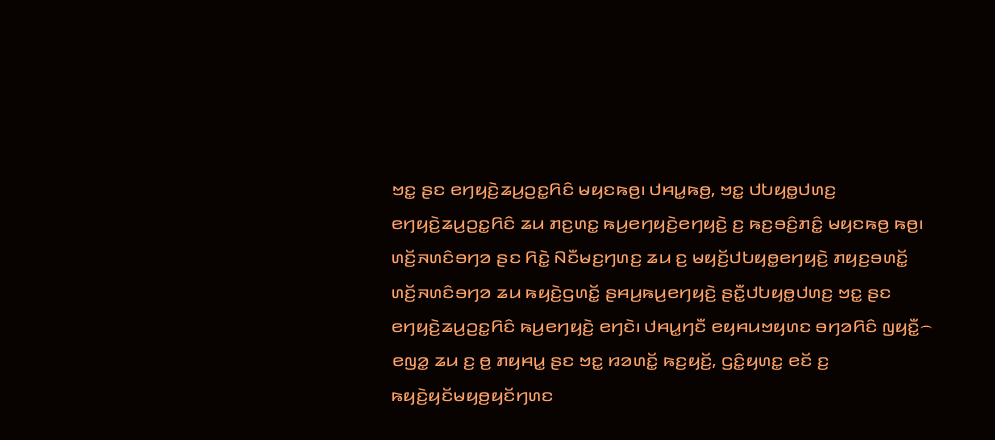ꤠꤢ꤭ ꤔꤢ ꤕꤚꤟꤢꤧ꤬ꤘꤣ꤬ꤑꤢ꤭ꤖꤢꤨ ꤗꤟꤢꤒꤥ꤬꤯ ꤓꤌꤣ꤭ꤒꤥ꤬, ꤠꤢ꤭ ꤓꤝꤟꤥ꤭ꤓꤛꤢ꤬ ꤕꤚꤟꤢꤧ꤬ꤘꤣ꤬ꤑꤢ꤭ꤖꤢꤨ ꤘꤣ ꤊꤢ꤬ꤛꤢ꤭ ꤒꤣ꤬ꤕꤚꤟꤢꤧ꤬ꤕꤚꤟꤢꤧ꤬ ꤢ꤬ ꤒꤢ꤬ꤋꤢꤨ꤬ꤊꤢꤨ꤭ ꤗꤟꤢꤒꤥ꤬ ꤒꤥ꤬꤯ ꤛꤢꤩ꤬ꤏꤛꤢꤨꤋꤚꤤ ꤔꤢ ꤖꤢꤧ꤭ ꤡꤢꤪꤗꤢ꤬ꤚꤛꤢ꤬ ꤘꤣ ꤢ꤬ ꤗꤟꤢꤩ꤬ꤓꤝꤟꤥ꤭ꤕꤚꤟꤢꤧ꤬ ꤊꤟꤢ꤬ꤋꤛꤢꤩ꤭ ꤛꤢꤩ꤬ꤏꤛꤢꤨꤋꤚꤤ ꤘꤣ ꤒꤟꤢꤧ꤬ꤞꤛꤢꤩ꤭ ꤔꤌꤣ꤬ꤒꤣ꤬ꤕꤚꤟꤢꤧ꤬ ꤔꤢꤪ꤭ꤓꤝꤟꤥ꤭ꤓꤛꤢ꤬ ꤠꤢ꤭ ꤔꤢ ꤕꤚꤟꤢꤧ꤬ꤘꤣ꤬ꤑꤢ꤭ꤖꤢꤨ ꤒꤣ꤬ꤕꤚꤟꤢꤧ꤬ ꤕꤚꤢꤧ꤯ ꤓꤌꤣ꤭ꤚꤢꤪ ꤕꤟꤌꤣꤠꤟꤛꤢ ꤋꤚꤤꤖꤢꤨ ꤜꤟꤢꤪ꤭꤮ ꤕꤜꤤ꤭ ꤘꤣ ꤢ꤬ ꤥ꤬ ꤊꤟꤌꤣ꤭ ꤔꤢ ꤠꤢ꤭ ꤙꤤꤛꤢꤩ꤭ ꤒꤢ꤬ꤟꤢꤩ꤬, ꤞꤢꤨ꤭ꤟꤛꤢ꤭ ꤕꤢꤩ ꤢ꤬ ꤒꤟꤢꤧ꤬ꤟꤢꤩꤗꤟꤥ꤬ꤟꤢꤩꤚꤛꤢ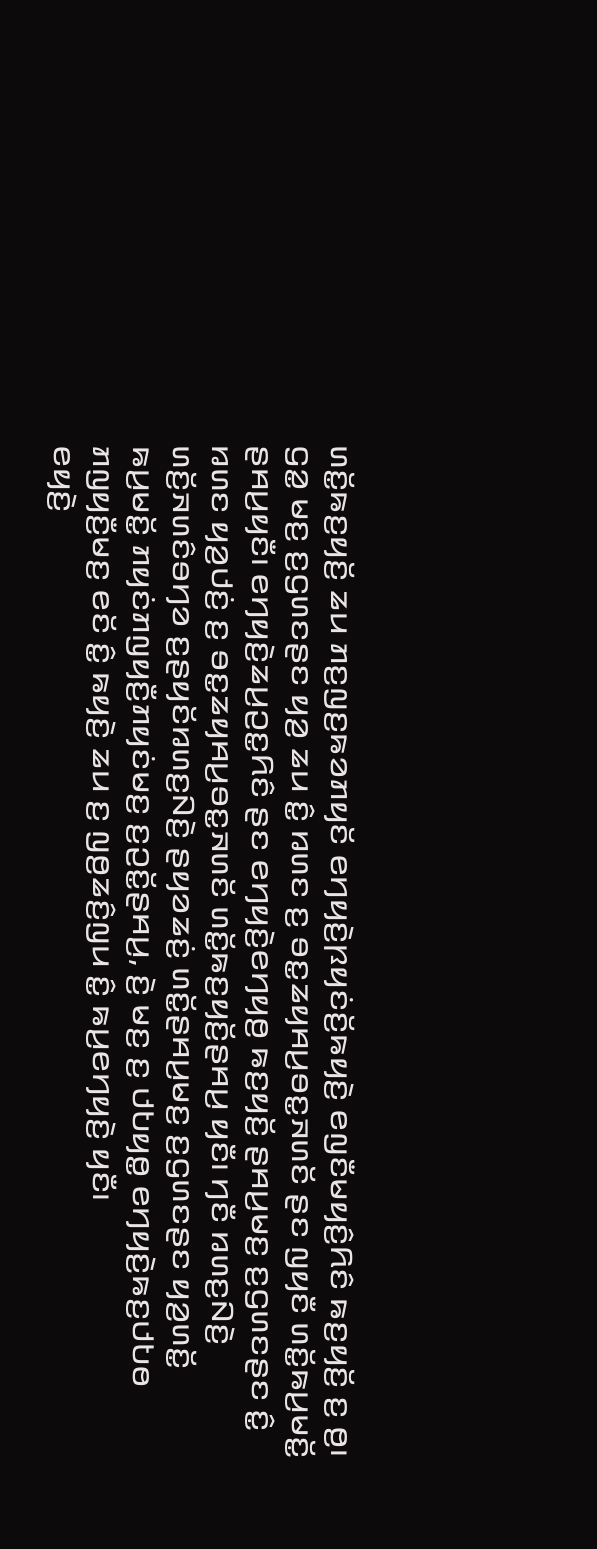ꤛꤢꤩ꤭ꤒꤢ꤬ꤟꤢꤩ꤬ ꤘꤣ ꤊꤢ꤬ꤜꤢ꤬ꤒꤤꤊꤟꤢꤩ ꤕꤚꤟꤢꤧ꤬ꤐꤟꤢꤦꤢꤩ꤬ꤒꤟꤢꤧ꤬ ꤕꤜꤢꤪꤗꤟꤢꤨ꤬ꤖꤢꤨ ꤒꤢ꤬ꤟꤢꤩ꤬ ꤢ꤬ ꤥ꤬꤯
ꤞꤤ꤭ ꤗꤢ꤬ ꤢ꤬ꤞꤛꤢꤔꤢ ꤟꤤ꤬ ꤘꤣ ꤢꤨ꤭ ꤙꤛꤢ ꤢ꤬ ꤋꤢ꤭ꤘꤟꤌꤣ꤬ꤋꤢ꤭ꤏꤛꤢꤩ ꤔꤢ ꤜꤟꤢꤪ ꤛꤢꤩ꤭ꤒꤣ꤬ꤗꤢꤩ꤭ ꤔꤌꤣ꤬ꤟꤢꤪ꤯ ꤕꤚꤟꤢꤧ꤬ꤘꤣ꤬ꤑꤢ꤭ꤖꤢꤨ ꤔꤢ ꤕꤚꤟꤢꤧ꤬ꤕꤚꤟꤥ꤬ ꤒꤢ꤬ꤟꤢꤩ꤬ ꤔꤌꤣ꤬ꤗꤢ꤬ ꤢ꤬ꤞꤛꤢꤔꤢ ꤢꤨ꤭ ꤙꤛꤢ ꤟꤤ꤬ꤓꤢꤦ꤬ ꤢ꤬ ꤋꤢ꤭ꤘꤟꤌꤣ꤬ꤋꤢ꤭ꤏꤛꤢꤩ ꤛꤢꤩ꤭ꤒꤢ꤬ꤟꤢꤩ꤬ꤔꤌꤣ꤬ ꤟꤢꤪ꤯ ꤚꤢꤪ ꤙꤛꤢ꤬ꤡꤢꤧ꤬ ꤛꤢꤩ꤬ꤏꤛꤢꤨꤋꤚꤤ ꤢ꤬ꤔꤟꤢꤩꤙꤛꤢ꤬ꤡꤢꤧ꤬ ꤔꤟꤤꤘꤢꤦ꤬ ꤛꤢꤩ꤭ꤔꤌꤣ꤬ꤗꤢ꤬ ꤢ꤬ꤞꤛꤢꤔꤢ ꤟꤤ꤬ꤛꤢꤩ꤭ ꤒꤣ꤬ꤗꤢꤩ꤭ ꤊꤟꤢꤦꤊꤜꤟꤢꤪ꤬ꤊꤟꤢꤦꤗꤢ꤬ ꤢ꤬ꤑꤢꤩ꤭ꤔꤌꤣ꤬, ꤢꤧ꤬ ꤗꤢ꤬ ꤢ꤬ ꤓꤝꤟꤥ꤭ ꤕꤚꤟꤢꤧ꤬ꤒꤢ꤬ꤓꤝꤥ ꤊꤜꤟꤢꤪ꤬ꤗꤢ꤬ ꤕꤢꤩ ꤢꤨ꤭ ꤒꤟꤢꤧ꤬ ꤘꤣ ꤢ꤬ ꤜꤥ꤬ꤘꤢꤨ꤬ꤜꤣ ꤢꤨ꤭ ꤒꤣ꤬ꤕꤚꤟꤢꤧ꤬ ꤟꤢꤪ꤯
ꤕꤟꤢꤧ꤬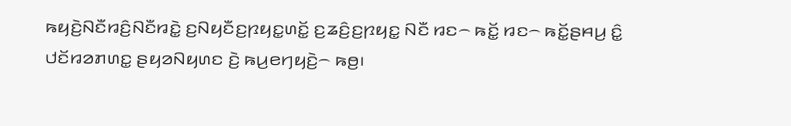ꤒꤟꤢꤧ꤬ꤡꤢꤪꤙꤢꤨ꤬ꤡꤢꤪꤙꤢꤧ꤭ ꤢ꤬ꤡꤟꤢꤪꤢ꤬ꤐꤟꤢ꤭ꤛꤢꤩ꤭ ꤢ꤬ꤘꤢꤨ꤬ꤢ꤬ꤐꤟꤢ꤭ ꤡꤢꤪ ꤙꤢ꤮ ꤒꤢꤩ꤭ ꤙꤢ꤮ ꤒꤢꤩ꤭ꤔꤌꤣ꤬ ꤢꤨ꤭ ꤓꤢꤩꤙꤤꤊꤛꤢ꤭ ꤔꤟꤤꤡꤟꤛꤢ ꤢꤧ꤬ ꤒꤣ꤬ꤕꤚꤟꤢꤧ꤬꤮ ꤒꤥ꤬꤯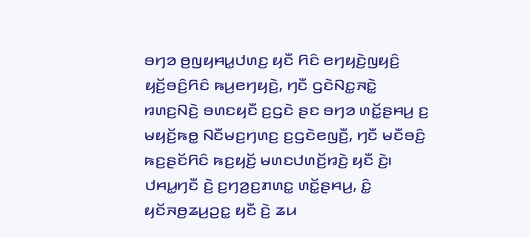ꤋꤚꤤ ꤥ꤬ꤜꤟꤌꤣ꤭ꤓꤛꤢ꤬ ꤟꤢꤪ ꤖꤢꤨ ꤕꤚꤟꤢꤧ꤬ꤜꤟꤢꤨ꤬ ꤟꤢꤩ꤬ꤋꤢꤨ꤬ꤖꤢꤨ ꤒꤣ꤬ꤕꤚꤟꤢꤧ꤬, ꤚꤢꤪ ꤞꤢꤧꤡꤢ꤭ꤏꤢꤧ꤭ ꤙꤛꤢ꤬ꤡꤢꤧ꤬ ꤋꤛꤢꤟꤢꤪ ꤢ꤬ꤞꤢꤧ ꤔꤢ ꤋꤚꤤ ꤛꤢꤩ꤭ꤔꤌꤣ꤬ ꤢ꤬ ꤗꤟꤢꤩ꤬ꤒꤥ꤭ ꤡꤢꤪꤗꤢ꤬ꤚꤛꤢ꤬ ꤢ꤬ꤞꤢꤧꤕꤜꤢꤪ꤬, ꤚꤢꤪ ꤗꤢꤪꤋꤢꤨ꤬ ꤒꤢ꤬ꤔꤢꤩꤖꤢꤨ ꤒꤢ꤬ꤟꤢꤩ꤬ ꤗꤛꤢꤓꤛꤢꤩ꤬ꤙꤢꤧ꤬ ꤟꤢꤪ ꤢꤧ꤬꤯ ꤓꤌꤣ꤭ꤚꤢꤪ ꤢꤧ꤬ ꤢ꤬ꤚꤤ꤬ꤢ꤬ꤊꤛꤢ꤭ ꤛꤢꤩ꤭ꤔꤌꤣ꤬, ꤢꤨ꤭ ꤟꤢꤩꤏꤥ꤬ꤘꤣ꤬ꤑꤢ꤭ ꤟꤢꤪ ꤢꤧ꤬ ꤘꤣ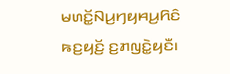ꤗꤛꤢꤩ꤭ꤡꤣ꤬ꤚꤟꤌꤣ꤬ꤖꤢꤨ ꤒꤢ꤬ꤟꤢꤩ꤬ ꤢ꤬ꤊꤜꤢꤧ꤭ꤟꤢꤪ꤯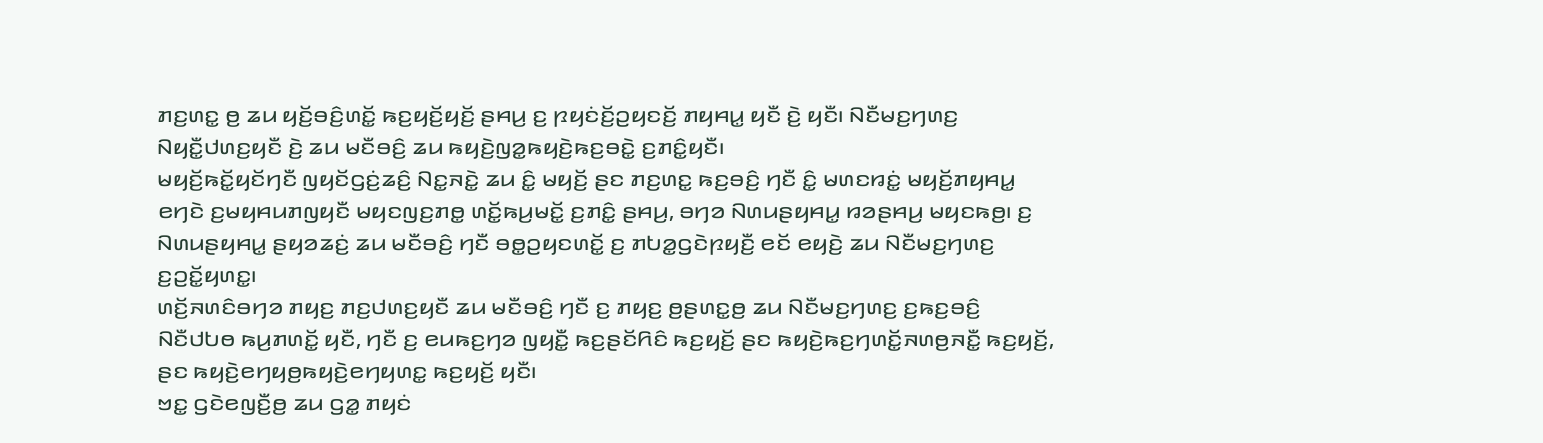ꤊꤢ꤬ꤛꤢ꤭ ꤥ꤬ ꤘꤣ ꤟꤢꤩ꤬ꤋꤢꤨ꤬ꤛꤢꤩ꤭ ꤒꤢ꤬ꤟꤢꤩ꤬ꤟꤢꤩ꤬ ꤔꤌꤣ꤬ ꤢ꤬ ꤐꤟꤢꤦꤢꤩ꤬ꤑꤟꤢꤢꤩ꤬ ꤊꤟꤌꤣ꤭ ꤟꤢꤪ ꤢꤧ꤬ ꤟꤢꤪ꤯ ꤡꤢꤪꤗꤢ꤬ꤚꤛꤢ꤬ ꤡꤟꤢꤪ꤭ꤓꤛꤢ꤬ꤟꤢꤪ ꤢꤧ꤬ ꤘꤣ ꤗꤢꤪꤋꤢꤨ꤬ ꤘꤣ ꤒꤟꤢꤧ꤬ꤜꤤ꤭ꤒꤟꤢꤧ꤬ꤒꤢ꤬ꤋꤢꤧ꤭ ꤢ꤬ꤊꤢꤨ꤭ꤟꤢꤪ꤯
ꤗꤟꤢꤩ꤬ꤒꤢꤩ꤭ꤟꤢꤩꤚꤢꤪ ꤜꤟꤢꤩꤞꤢꤦ꤬ꤘꤢꤨ꤬ ꤡꤢ꤭ꤏꤢꤧ꤭ ꤘꤣ ꤢꤨ꤭ ꤗꤟꤢꤩ꤬ ꤔꤢ ꤊꤢ꤬ꤛꤢ꤭ ꤒꤢ꤬ꤋꤢꤨ꤬ ꤚꤢꤪ ꤢꤨ꤭ ꤗꤛꤢꤙꤢꤦ꤭ ꤗꤟꤢꤩ꤬ꤊꤟꤌꤣ꤭ ꤕꤚꤢꤧ ꤢ꤬ꤗꤟꤌꤣꤊꤜꤟꤢꤪ ꤗꤟꤢꤜꤢ꤬ꤊꤥ꤭ ꤛꤢꤩ꤭ꤒꤣ꤬ꤗꤢꤩ꤭ ꤢ꤬ꤊꤢꤨ꤭ ꤔꤌꤣ꤬, ꤋꤚꤤ ꤡꤛꤣꤔꤟꤌꤣ꤭ ꤙꤤꤔꤌꤣ꤬ ꤗꤟꤢꤒꤥ꤬꤯ ꤢ꤬ ꤡꤛꤣꤔꤟꤌꤣ꤭ ꤔꤟꤤꤘꤢꤦ꤬ ꤘꤣ ꤗꤢꤪꤋꤢꤨ꤬ ꤚꤢꤪ ꤋꤥ꤭ꤑꤟꤢꤛꤢꤩ꤭ ꤢ꤬ ꤊꤝꤤ꤭ꤞꤢꤧꤐꤟꤢꤪ꤬ ꤕꤢꤩ ꤕꤟꤢꤧ꤬ ꤘꤣ ꤡꤢꤪꤗꤢ꤬ꤚꤛꤢ꤬ ꤢ꤬ꤑꤢꤩ꤭ꤟꤛꤢ꤭꤯
ꤛꤢꤩ꤬ꤏꤛꤢꤨꤋꤚꤤ ꤊꤟꤢ꤬ ꤊꤢ꤬ꤓꤛꤢ꤬ꤟꤢꤪ ꤘꤣ ꤗꤢꤪꤋꤢꤨ꤬ ꤚꤢꤪ ꤢ꤬ ꤊꤟꤢ꤬ ꤥ꤬ꤔꤛꤢ꤭ꤥ꤬ ꤘꤣ ꤡꤢꤪꤗꤢ꤬ꤚꤛꤢ꤬ ꤢ꤬ꤒꤢ꤬ꤋꤢꤨ꤬ ꤡꤢꤪꤓꤝꤥ ꤒꤣ꤬ꤊꤛꤢꤩ꤭ ꤟꤢꤪ, ꤚꤢꤪ ꤢ꤬ ꤕꤣꤒꤢ꤬ꤚꤤ ꤜꤟꤢꤪ꤭ ꤒꤢ꤬ꤔꤢꤩꤖꤢꤨ ꤒꤢ꤬ꤟꤢꤩ꤬ ꤔꤢ ꤒꤟꤢꤧ꤬ꤒꤢ꤬ꤚꤛꤢꤩ꤭ꤏꤛꤥ꤬ꤏꤢꤪ꤭ ꤒꤢ꤬ꤟꤢꤩ꤬, ꤔꤢ ꤒꤟꤢꤧ꤬ꤕꤚꤟꤥ꤬ꤒꤟꤢꤧ꤬ꤕꤚꤟꤛꤢ꤭ ꤒꤢ꤬ꤟꤢꤩ꤬ ꤟꤢꤪ꤯
ꤠꤢ꤭ ꤞꤢꤧꤕꤜꤢꤪ꤬ꤥ꤬ ꤘꤣ ꤞꤤ꤭ ꤊꤟꤢꤦ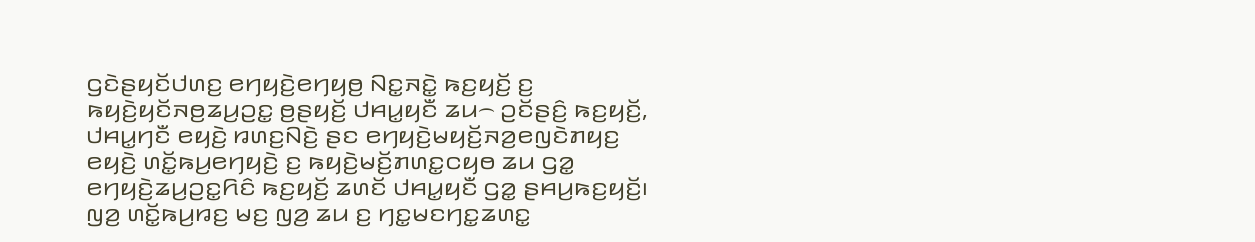ꤞꤢꤧꤔꤟꤢꤩꤓꤛꤢ꤬ ꤕꤚꤟꤢꤧ꤬ꤕꤚꤟꤥ꤬ ꤡꤢ꤭ꤏꤢꤧ꤭ ꤒꤢ꤬ꤟꤢꤩ꤬ ꤢ꤬ ꤒꤟꤢꤧ꤬ꤟꤢꤩꤏꤥ꤬ꤘꤣ꤬ꤑꤢ꤭ ꤥ꤬ꤔꤟꤢꤩ꤬ ꤓꤌꤣ꤭ꤟꤢꤪ ꤘꤣ꤮ ꤑꤢꤩꤔꤢꤨ꤬ ꤒꤢ꤬ꤟꤢꤩ꤬, ꤓꤌꤣ꤭ꤚꤢꤪ ꤕꤟꤢꤧ꤬ ꤙꤛꤢ꤬ꤡꤢꤧ꤬ ꤔꤢ ꤕꤚꤟꤢꤧ꤬ꤗꤟꤢꤩ꤬ꤏꤤ꤬ꤕꤜꤢꤧꤊꤟꤢ꤬ ꤕꤟꤢꤧ꤬ ꤛꤢꤩ꤭ꤒꤣ꤬ꤕꤚꤟꤢꤧ꤬ ꤢ꤬ ꤒꤟꤢꤧ꤬ꤗꤢꤩ꤬ꤊꤛꤢ꤭ꤍꤟꤥ ꤘꤣ ꤞꤤ꤭ ꤕꤚꤟꤢꤧ꤬ꤘꤣ꤬ꤑꤢ꤭ꤖꤢꤨ ꤒꤢ꤬ꤟꤢꤩ꤬ ꤘꤛꤢꤩ ꤓꤌꤣ꤭ꤟꤢꤪ ꤞꤤ꤭ ꤔꤌꤣ꤬ꤒꤢ꤬ꤟꤢꤩ꤬꤯
ꤜꤤ꤬ ꤛꤢꤩ꤭ꤒꤣ꤬ꤙꤢ꤬ ꤗꤢ꤬ ꤜꤤ꤬ ꤘꤣ ꤢ꤬ ꤚꤢ꤭ꤗꤢꤚꤢ꤭ꤘꤛꤢ꤭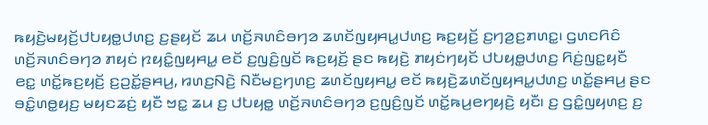ꤒꤟꤢꤧ꤬ꤗꤟꤢꤩ꤬ꤓꤝꤟꤥ꤭ꤓꤛꤢ꤬ ꤢ꤬ꤔꤟꤢꤩ ꤘꤣ ꤛꤢꤩ꤬ꤏꤛꤢꤨꤋꤚꤤ ꤘꤛꤢꤩꤜꤟꤌꤣ꤭ꤓꤛꤢ꤬ ꤒꤢ꤬ꤟꤢꤩ꤬ ꤢ꤬ꤚꤤ꤬ꤢ꤬ꤊꤛꤢ꤭꤯ ꤞꤛꤢꤖꤢꤨ ꤛꤢꤩ꤬ꤏꤛꤢꤨꤋꤚꤤ ꤊꤟꤢꤦ ꤐꤟꤢꤨ꤭ꤜꤟꤌꤣ꤭ ꤕꤢꤩ ꤢ꤬ꤜꤢꤨ꤬ꤜꤢꤩ ꤒꤢ꤬ꤟꤢꤩ꤬ ꤔꤢ ꤒꤟꤢꤧ꤬ ꤊꤟꤢꤦꤚꤟꤢꤩ ꤓꤝꤟꤥ꤭ꤓꤛꤢ꤬ ꤖꤢꤦ꤬ꤜꤢ꤭ꤟꤢꤪ ꤕꤢ꤭ ꤛꤢꤩ꤭ꤒꤢ꤬ꤟꤢꤩ꤬ ꤢ꤬ꤑꤢꤩ꤭ꤔꤌꤣ꤬, ꤙꤛꤢ꤬ꤡꤢꤧ꤬ ꤡꤢꤪꤗꤢ꤬ꤚꤛꤢ꤬ ꤘꤛꤢꤩꤜꤟꤌꤣ꤭ ꤕꤢꤩ ꤒꤟꤢꤧ꤬ꤘꤛꤢꤩꤜꤟꤌꤣ꤭ꤓꤛꤢ꤬ ꤛꤢꤩ꤭ꤔꤌꤣ꤬ ꤔꤢ ꤋꤢꤨ꤭ꤛꤥ꤭ꤟꤢ꤬ ꤗꤟꤢꤘꤢꤦ꤬ ꤟꤢꤪ ꤠꤢ꤭ ꤘꤣ ꤢ꤬ ꤓꤝꤟꤥ꤭ ꤛꤢꤩ꤬ꤏꤛꤢꤨꤋꤚꤤ ꤢ꤬ꤜꤢꤨ꤬ꤜꤢꤩ ꤛꤢꤩ꤭ꤒꤣ꤬ꤕꤚꤟꤢꤧ꤬ ꤟꤢꤪ꤯ ꤢ꤬ ꤞꤢꤨ꤭ꤜꤟꤛꤢ꤬ ꤢ꤬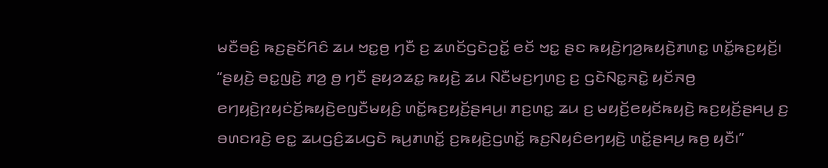ꤗꤢꤪꤋꤢꤨ꤬ ꤒꤢ꤬ꤔꤢꤩꤖꤢꤨ ꤘꤣ ꤠꤢ꤭ꤥ꤬ ꤚꤢꤪ ꤢ꤬ ꤘꤛꤢꤩꤞꤢꤧꤑꤢꤩ꤭ ꤕꤢꤩ ꤠꤢ꤭ ꤔꤢ ꤒꤟꤢꤧ꤬ꤚꤤ꤬ꤒꤟꤢꤧ꤬ꤊꤛꤢ꤭ ꤛꤢꤩ꤭ꤒꤢ꤬ꤟꤢꤩ꤬꤯
“ꤔꤟꤢꤧ꤬ ꤋꤢ꤭ꤜꤢꤧ꤬ ꤊꤤ꤬ ꤥ꤬ ꤚꤢꤪ ꤔꤟꤤꤘꤢ꤭ ꤒꤟꤢꤧ꤬ ꤘꤣ ꤡꤢꤪꤗꤢ꤬ꤚꤛꤢ꤬ ꤢ꤬ ꤞꤢꤧꤡꤢ꤭ꤏꤢꤧ꤭ ꤟꤢꤩꤏꤥ꤬ ꤕꤚꤟꤢꤧ꤬ꤐꤟꤢꤦꤢꤩ꤬ꤒꤟꤢꤧ꤬ꤕꤜꤢꤪꤗꤟꤢꤨ꤬ ꤛꤢꤩ꤭ꤒꤢ꤬ꤟꤢꤩ꤬ꤔꤌꤣ꤬꤯ ꤊꤢ꤬ꤛꤢ꤭ ꤘꤣ ꤢ꤬ ꤗꤟꤢꤩ꤬ꤕꤟꤢꤩꤒꤟꤢꤧ꤬ ꤒꤢ꤬ꤟꤢꤩ꤬ꤔꤌꤣ꤬ ꤢ꤬ ꤋꤛꤢꤙꤢꤧ꤬ ꤕꤢ꤭ ꤘꤣꤞꤢꤨ꤬ꤘꤣꤞꤢꤧ ꤒꤣ꤬ꤊꤛꤢꤩ꤭ ꤢ꤬ꤒꤟꤢꤧ꤬ꤞꤛꤢꤩ꤭ ꤒꤢ꤬ꤡꤟꤢꤨꤕꤚꤟꤢꤧ꤬ ꤛꤢꤩ꤭ꤔꤌꤣ꤬ ꤒꤥ꤬ ꤟꤢꤪ꤯”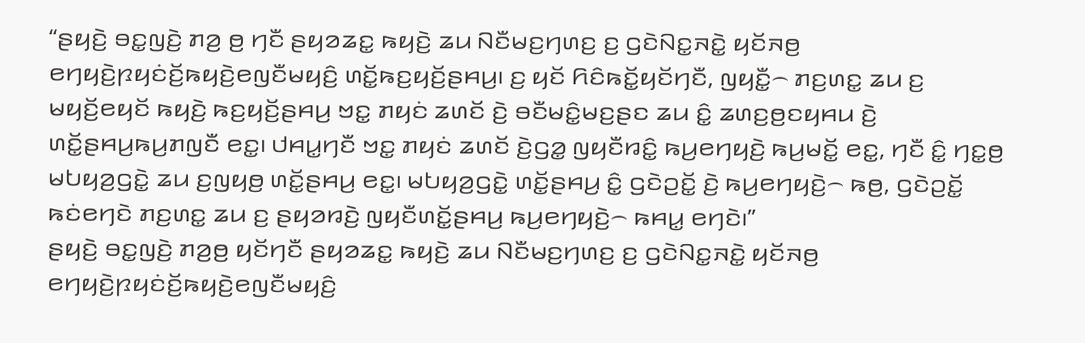“ꤔꤟꤢꤧ꤬ ꤋꤢ꤭ꤜꤢꤧ꤬ ꤊꤤ꤬ ꤥ꤬ ꤚꤢꤪ ꤔꤟꤤꤘꤢ꤭ ꤒꤟꤢꤧ꤬ ꤘꤣ ꤡꤢꤪꤗꤢ꤬ꤚꤛꤢ꤬ ꤢ꤬ ꤞꤢꤧꤡꤢ꤭ꤏꤢꤧ꤭ ꤟꤢꤩꤏꤥ꤬ ꤕꤚꤟꤢꤧ꤬ꤐꤟꤢꤦꤢꤩ꤬ꤒꤟꤢꤧ꤬ꤕꤜꤢꤪꤗꤟꤢꤨ꤬ ꤛꤢꤩ꤭ꤒꤢ꤬ꤟꤢꤩ꤬ꤔꤌꤣ꤬꤯ ꤢ꤬ ꤟꤢꤩ ꤖꤢꤨꤒꤢꤩ꤭ꤟꤢꤩꤚꤢꤪ, ꤜꤟꤢꤪ꤭꤮ ꤊꤢ꤬ꤛꤢ꤭ ꤘꤣ ꤢ꤬ ꤗꤟꤢꤩ꤬ꤕꤟꤢꤩ ꤒꤟꤢꤧ꤬ ꤒꤢ꤬ꤟꤢꤩ꤬ꤔꤌꤣ꤬ ꤠꤢ꤭ ꤊꤟꤢꤦ ꤘꤛꤢꤩ ꤢꤧ꤬ ꤋꤢꤪꤗꤢꤨ꤭ꤗꤢ꤬ꤔꤢ ꤘꤣ ꤢꤨ꤭ ꤘꤛꤢ꤬ꤥ꤬ꤢꤟꤌꤣ ꤢꤧ꤬ ꤛꤢꤩ꤭ꤔꤌꤣ꤬ꤒꤣ꤬ꤊꤜꤢꤪ ꤕꤢ꤭꤯ ꤓꤌꤣ꤭ꤚꤢꤪ ꤠꤢ꤭ ꤊꤟꤢꤦ ꤘꤛꤢꤩ ꤢꤧ꤬ꤞꤤ꤭ ꤜꤟꤢꤪꤙꤢꤨ꤭ ꤒꤣ꤬ꤕꤚꤟꤢꤧ꤬ ꤒꤣ꤬ꤗꤢꤩ꤭ ꤕꤢ꤭, ꤚꤢꤪ ꤢꤨ꤭ ꤚꤢ꤭ꤥ꤬ ꤗꤝꤟꤤ꤬ꤞꤢꤧ꤭ ꤘꤣ ꤢ꤬ꤜꤟꤥ꤬ ꤛꤢꤩ꤭ꤔꤌꤣ꤬ ꤕꤢ꤭꤯ ꤗꤝꤟꤤ꤬ꤞꤢꤧ꤭ ꤛꤢꤩ꤭ꤔꤌꤣ꤬ ꤢꤨ꤭ ꤞꤢꤧꤑꤢꤩ꤭ ꤢꤧ꤬ ꤒꤣ꤬ꤕꤚꤟꤢꤧ꤬꤮ ꤒꤥ꤬, ꤞꤢꤧꤑꤢꤩ꤭ ꤒꤢꤦꤕꤚꤢꤧ ꤊꤢ꤬ꤛꤢ꤭ ꤘꤣ ꤢ꤬ ꤔꤟꤤꤙꤢꤧ꤬ ꤜꤟꤢꤪꤛꤢꤩ꤭ꤔꤌꤣ꤬ ꤒꤣ꤬ꤕꤚꤟꤢꤧ꤬꤮ ꤒꤌꤣ꤭ ꤕꤚꤢꤧ꤯”
ꤔꤟꤢꤧ꤬ ꤋꤢ꤭ꤜꤢꤧ꤬ ꤊꤤ꤬ꤥ꤬ ꤟꤢꤩꤚꤢꤪ ꤔꤟꤤꤘꤢ꤭ ꤒꤟꤢꤧ꤬ ꤘꤣ ꤡꤢꤪꤗꤢ꤬ꤚꤛꤢ꤬ ꤢ꤬ ꤞꤢꤧꤡꤢ꤭ꤏꤢꤧ꤭ ꤟꤢꤩꤏꤥ꤬ ꤕꤚꤟꤢꤧ꤬ꤐꤟꤢꤦꤢꤩ꤬ꤒꤟꤢꤧ꤬ꤕꤜꤢꤪꤗꤟꤢꤨ꤬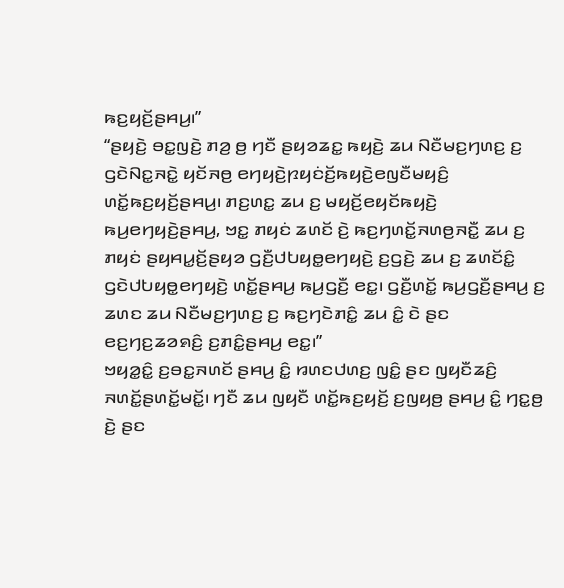ꤒꤢ꤬ꤟꤢꤩ꤬ꤔꤌꤣ꤬꤯”
“ꤔꤟꤢꤧ꤬ ꤋꤢ꤭ꤜꤢꤧ꤬ ꤊꤤ꤬ ꤥ꤬ ꤚꤢꤪ ꤔꤟꤤꤘꤢ꤭ ꤒꤟꤢꤧ꤬ ꤘꤣ ꤡꤢꤪꤗꤢ꤬ꤚꤛꤢ꤬ ꤢ꤬ ꤞꤢꤧꤡꤢ꤭ꤏꤢꤧ꤭ ꤟꤢꤩꤏꤥ꤬ ꤕꤚꤟꤢꤧ꤬ꤐꤟꤢꤦꤢꤩ꤬ꤒꤟꤢꤧ꤬ꤕꤜꤢꤪꤗꤟꤢꤨ꤬ ꤛꤢꤩ꤭ꤒꤢ꤬ꤟꤢꤩ꤬ꤔꤌꤣ꤬꤯ ꤊꤢ꤬ꤛꤢ꤭ ꤘꤣ ꤢ꤬ ꤗꤟꤢꤩ꤬ꤕꤟꤢꤩꤒꤟꤢꤧ꤬ ꤒꤣ꤬ꤕꤚꤟꤢꤧ꤬ꤔꤌꤣ꤬, ꤠꤢ꤭ ꤊꤟꤢꤦ ꤘꤛꤢꤩ ꤢꤧ꤬ ꤒꤢ꤬ꤚꤛꤢꤩ꤭ꤏꤛꤥ꤬ꤏꤢꤪ꤭ ꤘꤣ ꤢ꤬ ꤊꤟꤢꤦ ꤔꤟꤌꤣ꤭ꤢꤩ꤬ꤔꤟꤤ ꤞꤢꤪ꤬ꤓꤝꤟꤥ꤭ꤕꤚꤟꤢꤧ꤬ ꤢ꤬ꤞꤢꤧ꤬ ꤘꤣ ꤢ꤬ ꤘꤛꤢꤩꤢꤨ꤭ ꤞꤢꤧꤓꤝꤟꤥ꤭ꤕꤚꤟꤢꤧ꤬ ꤛꤢꤩ꤭ꤔꤌꤣ꤬ ꤒꤣ꤬ꤞꤢꤪ꤬ ꤕꤢ꤭꤯ ꤞꤢꤪ꤬ꤛꤢꤩ꤭ ꤒꤣ꤬ꤞꤢꤪ꤬ꤔꤌꤣ꤬ ꤢ꤬ ꤘꤛꤢ ꤘꤣ ꤡꤢꤪꤗꤢ꤬ꤚꤛꤢ꤬ ꤢ꤬ ꤒꤢ꤬ꤚꤢꤧꤊꤢꤨ꤭ ꤘꤣ ꤢꤨ꤭ ꤢꤧ ꤔꤢ ꤕꤢ꤬ꤚꤢ꤬ꤘꤤꤎꤢꤨ꤬ ꤢ꤬ꤊꤢꤨ꤭ꤔꤌꤣ꤬ ꤕꤢ꤭꤯”
ꤠꤟꤤ꤭ꤢꤨ꤭ ꤢ꤬ꤋꤢ꤭ꤏꤛꤢꤩ ꤔꤌꤣ꤬ ꤢꤨ꤭ ꤙꤛꤢꤓꤛꤢ꤬ ꤜꤢꤨ꤭ ꤔꤢ ꤜꤟꤢꤪꤘꤢꤨ꤬ ꤏꤛꤢꤩ꤭ꤔꤛꤢꤩ꤭ꤗꤢꤩ꤭꤯ ꤚꤢꤪ ꤘꤣ ꤜꤟꤢꤪ ꤛꤢꤩ꤭ꤒꤢ꤬ꤟꤢꤩ꤬ ꤢ꤬ꤜꤟꤥ꤬ ꤔꤌꤣ꤬ ꤢꤨ꤭ ꤚꤢ꤭ꤥ꤬ ꤢꤧ꤬ ꤔꤢ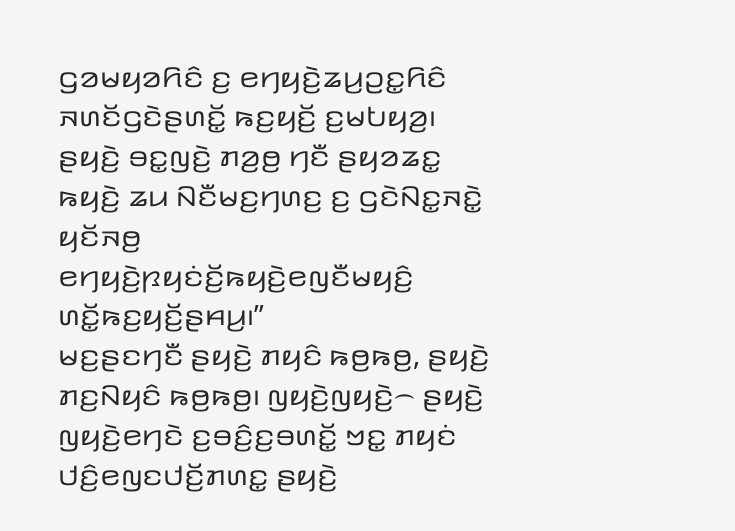ꤞꤤꤗꤟꤤꤖꤢꤨ ꤢ꤬ ꤕꤚꤟꤢꤧ꤬ꤘꤣ꤬ꤑꤢ꤭ꤖꤢꤨ ꤏꤛꤢꤩꤞꤢꤧꤔꤛꤢꤩ꤭ ꤒꤢ꤬ꤟꤢꤩ꤬ ꤢ꤬ꤗꤝꤟꤤ꤬꤯
ꤔꤟꤢꤧ꤬ ꤋꤢ꤭ꤜꤢꤧ꤬ ꤊꤤ꤬ꤥ꤬ ꤚꤢꤪ ꤔꤟꤤꤘꤢ꤭ ꤒꤟꤢꤧ꤬ ꤘꤣ ꤡꤢꤪꤗꤢ꤬ꤚꤛꤢ꤬ ꤢ꤬ ꤞꤢꤧꤡꤢ꤭ꤏꤢꤧ꤭ ꤟꤢꤩꤏꤥ꤬ ꤕꤚꤟꤢꤧ꤬ꤐꤟꤢꤦꤢꤩ꤬ꤒꤟꤢꤧ꤬ꤕꤜꤢꤪꤗꤟꤢꤨ꤬ ꤛꤢꤩ꤭ꤒꤢ꤬ꤟꤢꤩ꤬ꤔꤌꤣ꤬꤯”
ꤗꤢ꤬ꤔꤢꤚꤢꤪ ꤔꤟꤢꤧ꤬ ꤊꤟꤢꤨ ꤒꤥ꤬ꤒꤥ꤬, ꤔꤟꤢꤧ꤬ ꤊꤢ꤬ꤡꤟꤢꤨ ꤒꤥ꤬ꤒꤥ꤬꤯ ꤜꤟꤢꤧ꤬ꤜꤟꤢꤧ꤬꤮ ꤔꤟꤢꤧ꤬ ꤜꤟꤢꤧ꤬ꤕꤚꤢꤧ ꤢ꤬ꤋꤢꤨ꤬ꤢ꤬ꤋꤛꤢꤩ꤭ ꤠꤢ꤭ ꤊꤟꤢꤦ ꤓꤢꤨ꤬ꤕꤜꤢꤓꤢꤩ꤬ꤊꤛꤢ꤭ ꤔꤟꤢꤧ꤬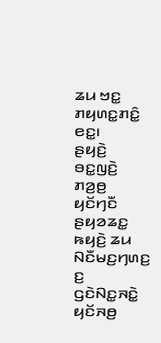ꤘꤣ ꤠꤢ꤭ ꤊꤟꤛꤢ꤭ꤊꤢꤨ꤭ ꤕꤢ꤭꤯
ꤔꤟꤢꤧ꤬ ꤋꤢ꤭ꤜꤢꤧ꤬ ꤊꤤ꤬ꤥ꤬ ꤟꤢꤩꤚꤢꤪ ꤔꤟꤤꤘꤢ꤭ ꤒꤟꤢꤧ꤬ ꤘꤣ ꤡꤢꤪꤗꤢ꤬ꤚꤛꤢ꤬ ꤢ꤬ ꤞꤢꤧꤡꤢ꤭ꤏꤢꤧ꤭ ꤟꤢꤩꤏꤥ꤬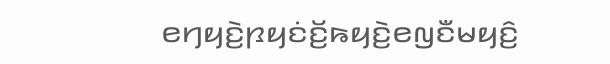ꤕꤚꤟꤢꤧ꤬ꤐꤟꤢꤦꤢꤩ꤬ꤒꤟꤢꤧ꤬ꤕꤜꤢꤪꤗꤟꤢꤨ꤬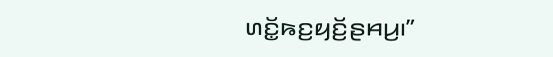ꤛꤢꤩ꤭ꤒꤢ꤬ꤟꤢꤩ꤬ꤔꤌꤣ꤬꤯”